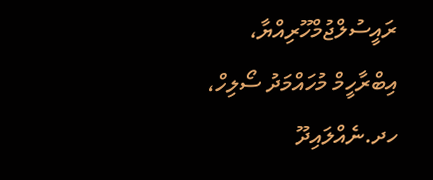ރައީސުލްޖުމްހޫރިއްޔާ، އިބްރާހީމް މުހައްމަދު ސޯލިހް، ހދ.ނެއްލައިދޫ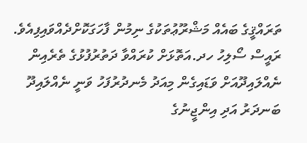ތަރައްޤީގެ ބައެއް މަޝްރޫޢުތަކުގެ ނިމުން ފާހަގަކޮށްދެއްވައިފިއެވެ.
ރައީސް ސޯލިހު ހދ.އަތޮޅަށް ކުރައްވާ ދަތުރުފުޅުގެ ތެރެއިން ނެއްލައިދޫއަށް ވަޑައިގެން މިއަދު މެނދުރުފަހު ވަނީ ނެއްލައިދޫ ބަނދަރު އަދި އިންޖީނުގެ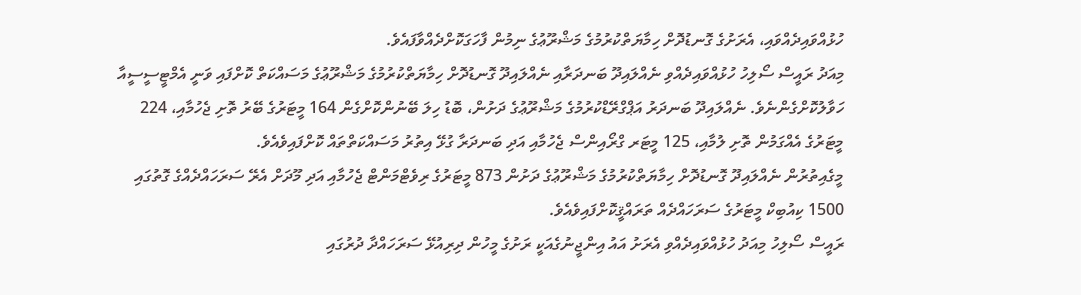ހުޅުއްވައިދެއްވައި، އެރަށުގެ ގޮނޑުދޮށް ހިމާޔަތްކުރުމުގެ މަޝްރޫޢުގެ ނިމުން ފާހަގަކޮށްދެއްވާފައެވެ.
މިއަދު ރައީސް ސޯލިހު ހުޅުއްވައިދެއްވި ނެއްލައިދޫ ބަނދަރާއި ނެއްލައިދޫ ގޮނޑުދޮށް ހިމާޔަތްކުރުމުގެ މަޝްރޫޢުގެ މަސައްކަތް ކޮށްފައި ވަނީ އެމްޓީސީސީއާ ހަވާލުކޮށްގެންނެވެ. ނެއްލައިދޫ ބަނދަރު އަޕްގްރޭޑްކުރުމުގެ މަޝްރޫޢުގެ ދަށުން، ބޮޑު ހިލަ ބޭނުންކޮށްގެން 164 މީޓަރުގެ ބޭރު ތޮށި ޖެހުމާއި، 224 މީޓަރުގެ އެއްގަމުން ތޮށި ލުމާއި، 125 މީޓަރ ގްރޯއިންސް ޖެހުމާއި އަދި ބަނދަރާ ގުޅޭ އިތުރު މަސައްކަތްތައް ކޮށްފައިވެއެވެ.
މީގެއިތުރުން ނެއްލައިދޫ ގޮނޑުދޮށް ހިމާޔަތްކުރުމުގެ މަޝްރޫޢުގެ ދަށުން 873 މީޓަރުގެ ރިވެޓްމަންޓް ޖެހުމާއި އަދި މޫދަށް އެރޭ ސަރަހައްދެއްގެ ގޮތުގައި 1500 ކިއުބިކް މީޓަރުގެ ސަރަހައްދެއް ތަރައްޤީކޮށްފައިވެއެވެ.
ރައީސް ސޯލިހު މިއަދު ހުޅުއްވައިދެއްވި އެރަށު އައު އިންޖީނުގެއަކީ ރަށުގެ މީހުން ދިރިއުޅޭ ސަރަހައްދާ ދުރުގައި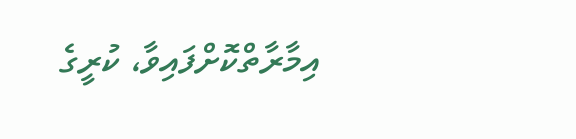އިމާރާތްކޮށްފައިވާ، ކުރީގެ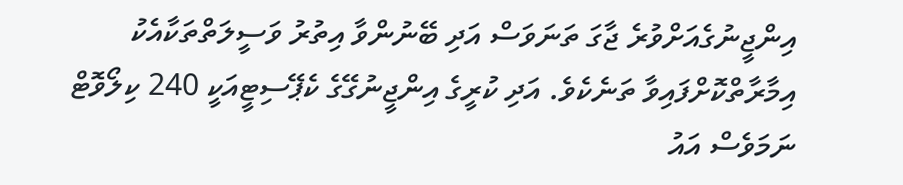އިންޖީނުގެއަށްވުރެ ޖާގަ ތަނަވަސް އަދި ބޭނުންވާ އިތުރު ވަސީލަތްތަކާއެކު އިމާރާތްކޮށްފައިވާ ތަނެކެވެ. އަދި ކުރީގެ އިންޖީނުގޭގެ ކެޕޭސިޓީއަކީ 240 ކިލޯވޮޓް ނަމަވެސް އައު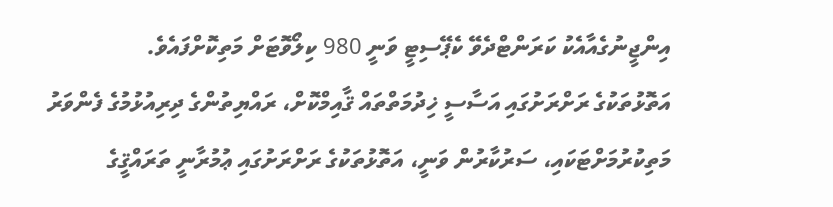އިންޖީނުގެއާއެކު ކަރަންޓްދެވޭ ކެޕޭސިޓީ ވަނީ 980 ކިލޯވޮޓަށް މަތިކޮށްފައެވެ.
އަތޮޅުތަކުގެ ރަށްރަށުގައި އަސާސީ ޚިދުމަތްތައް ޤާއިމްކޮށް، ރައްޔިތުންގެ ދިރިއުޅުމުގެ ފެންވަރު މަތިކުރުމަށްޓަކައި، ސަރުކާރުން ވަނީ، އަތޮޅުތަކުގެ ރަށްރަށުގައި ޢުމުރާނީ ތަރައްޤީގެ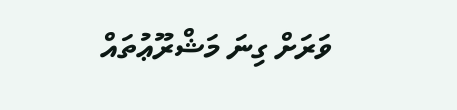ވަރަށް ގިނަ މަޝްރޫޢުތައް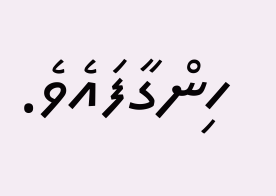ހިންގާފައެވެ.